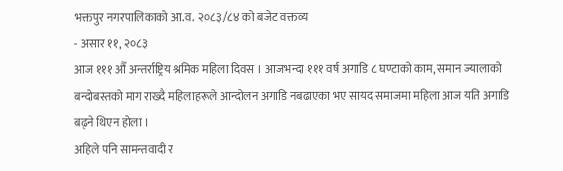भक्तपुर नगरपालिकाको आ.व. २०८३/८४ को बजेट वक्तव्य
- असार ११, २०८३
आज १११ औँ अन्तर्राष्ट्रिय श्रमिक महिला दिवस । आजभन्दा १११ वर्ष अगाडि ८ घण्टाको काम, समान ज्यालाको बन्दोबस्तको माग राख्दै महिलाहरूले आन्दोलन अगाडि नबढाएका भए सायद समाजमा महिला आज यति अगाडि बढ्ने थिएन होला ।
अहिले पनि सामन्तवादी र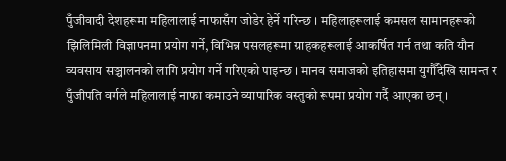पुँजीवादी देशहरूमा महिलालाई नाफासँग जोडेर हेर्ने गरिन्छ । महिलाहरूलाई कमसल सामानहरूको झिलिमिली विज्ञापनमा प्रयोग गर्ने, विभिन्न पसलहरूमा ग्राहकहरूलाई आकर्षित गर्न तथा कति यौन व्यवसाय सञ्चालनको लागि प्रयोग गर्ने गरिएको पाइन्छ । मानव समाजको इतिहासमा युगौँदेखि सामन्त र पुँजीपति वर्गले महिलालाई नाफा कमाउने व्यापारिक वस्तुको रूपमा प्रयोग गर्दै आएका छन् ।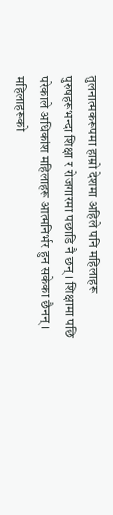तुलनात्मकरूपमा हाम्रो देशमा अहिले पनि महिलाहरू पुरुषहरूभन्दा शिक्षा र रोजगारमा पछाडि नै छन् । शिक्षामा पछि परेकाले अधिकांश महिलाहरू आत्मनिर्भर हुन सकेका छैनन् । महिलाहरूको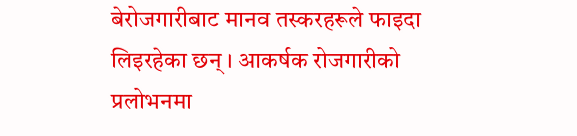बेरोजगारीबाट मानव तस्करहरूले फाइदा लिइरहेका छन् । आकर्षक रोजगारीको प्रलोभनमा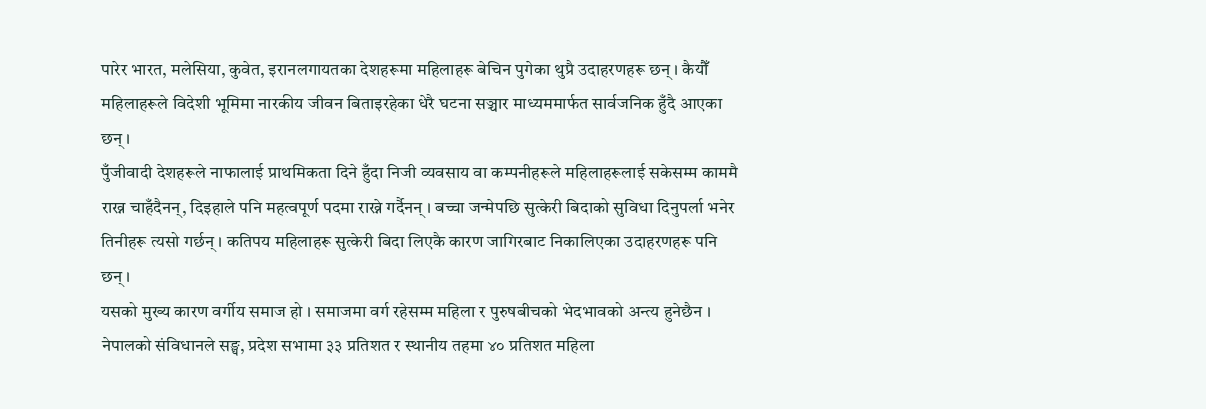पारेर भारत, मलेसिया, कुवेत, इरानलगायतका देशहरूमा महिलाहरू बेचिन पुगेका थुप्रै उदाहरणहरू छन् । कैयौँ महिलाहरूले विदेशी भूमिमा नारकीय जीवन बिताइरहेका धेरै घटना सञ्चार माध्यममार्फत सार्वजनिक हुँदै आएका छन् ।
पुँजीवादी देशहरूले नाफालाई प्राथमिकता दिने हुँदा निजी व्यवसाय वा कम्पनीहरूले महिलाहरूलाई सकेसम्म काममै राख्न चाहँदैनन्, दिइहाले पनि महत्वपूर्ण पदमा राख्ने गर्दैनन् । बच्चा जन्मेपछि सुत्केरी बिदाको सुविधा दिनुपर्ला भनेर तिनीहरू त्यसो गर्छन् । कतिपय महिलाहरू सुत्केरी बिदा लिएकै कारण जागिरबाट निकालिएका उदाहरणहरू पनि छन् ।
यसको मुख्य कारण वर्गीय समाज हो । समाजमा वर्ग रहेसम्म महिला र पुरुषबीचको भेदभावको अन्त्य हुनेछैन । नेपालको संविधानले सङ्घ, प्रदेश सभामा ३३ प्रतिशत र स्थानीय तहमा ४० प्रतिशत महिला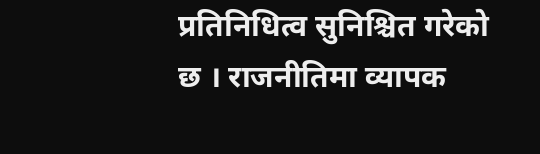प्रतिनिधित्व सुनिश्चित गरेको छ । राजनीतिमा व्यापक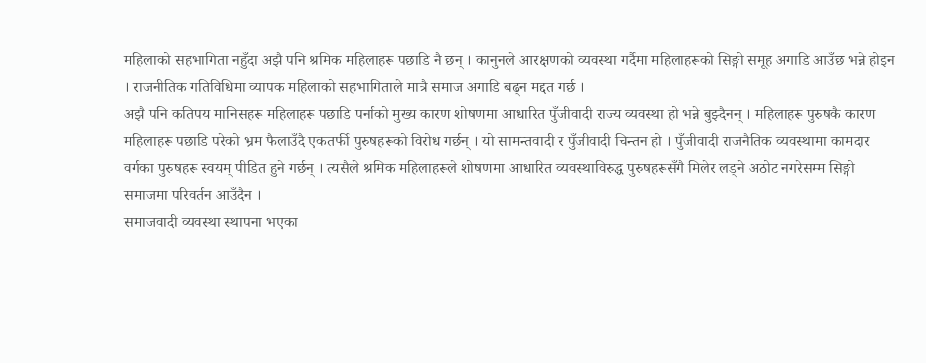महिलाको सहभागिता नहुँदा अझै पनि श्रमिक महिलाहरू पछाडि नै छन् । कानुनले आरक्षणको व्यवस्था गर्दैमा महिलाहरूको सिङ्गो समूह अगाडि आउँछ भन्ने होइन । राजनीतिक गतिविधिमा व्यापक महिलाको सहभागिताले मात्रै समाज अगाडि बढ्न मद्दत गर्छ ।
अझै पनि कतिपय मानिसहरू महिलाहरू पछाडि पर्नाको मुख्य कारण शोषणमा आधारित पुँजीवादी राज्य व्यवस्था हो भन्ने बुझ्दैनन् । महिलाहरू पुरुषकै कारण महिलाहरू पछाडि परेको भ्रम फैलाउँदै एकतर्फी पुरुषहरूको विरोध गर्छन् । यो सामन्तवादी र पुँजीवादी चिन्तन हो । पुँजीवादी राजनैतिक व्यवस्थामा कामदार वर्गका पुरुषहरू स्वयम् पीडित हुने गर्छन् । त्यसैले श्रमिक महिलाहरूले शोषणमा आधारित व्यवस्थाविरुद्ध पुरुषहरूसँगै मिलेर लड्ने अठोट नगरेसम्म सिङ्गो समाजमा परिवर्तन आउँदैन ।
समाजवादी व्यवस्था स्थापना भएका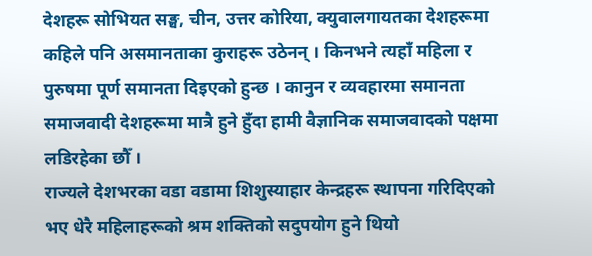देशहरू सोभियत सङ्घ, चीन, उत्तर कोरिया, क्युवालगायतका देशहरूमा कहिले पनि असमानताका कुराहरू उठेनन् । किनभने त्यहाँ महिला र पुरुषमा पूर्ण समानता दिइएको हुन्छ । कानुन र व्यवहारमा समानता समाजवादी देशहरूमा मात्रै हुने हुँदा हामी वैज्ञानिक समाजवादको पक्षमा लडिरहेका छौँ ।
राज्यले देशभरका वडा वडामा शिशुस्याहार केन्द्रहरू स्थापना गरिदिएको भए धेरै महिलाहरूको श्रम शक्तिको सदुपयोग हुने थियो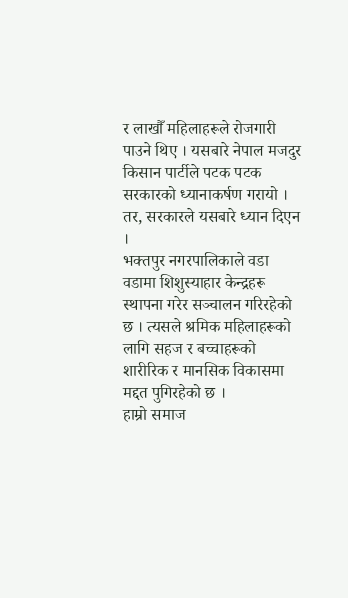र लाखौँ महिलाहरूले रोजगारी पाउने थिए । यसबारे नेपाल मजदुर किसान पार्टीले पटक पटक सरकारको ध्यानाकर्षण गरायो । तर, सरकारले यसबारे ध्यान दिएन ।
भक्तपुर नगरपालिकाले वडा वडामा शिशुस्याहार केन्द्रहरू स्थापना गरेर सञ्चालन गरिरहेको छ । त्यसले श्रमिक महिलाहरूको लागि सहज र बच्चाहरूको शारीरिक र मानसिक विकासमा मद्दत पुगिरहेको छ ।
हाम्रो समाज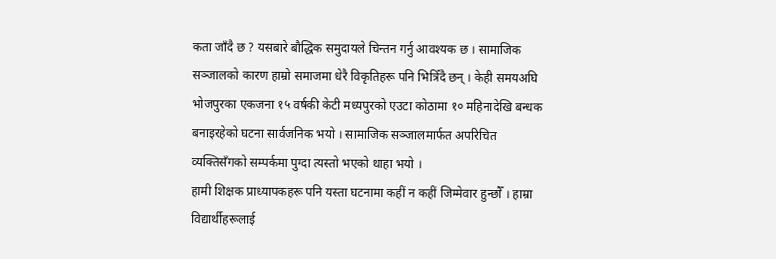कता जाँदै छ ? यसबारे बौद्धिक समुदायले चिन्तन गर्नु आवश्यक छ । सामाजिक सञ्जालको कारण हाम्रो समाजमा धेरै विकृतिहरू पनि भित्रिँदै छन् । केही समयअघि भोजपुरका एकजना १५ वर्षकी केटी मध्यपुरको एउटा कोठामा १० महिनादेखि बन्धक बनाइरहेको घटना सार्वजनिक भयो । सामाजिक सञ्जालमार्फत अपरिचित व्यक्तिसँगको सम्पर्कमा पुग्दा त्यस्तो भएको थाहा भयो ।
हामी शिक्षक प्राध्यापकहरू पनि यस्ता घटनामा कहीं न कहीं जिम्मेवार हुन्छौँ । हाम्रा विद्यार्थीहरूलाई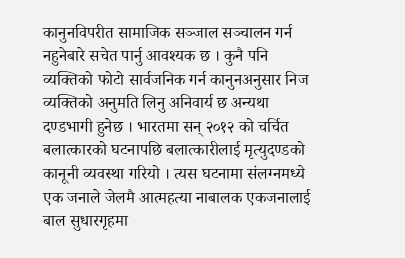कानुनविपरीत सामाजिक सञ्जाल सञ्चालन गर्न नहुनेबारे सचेत पार्नु आवश्यक छ । कुनै पनि व्यक्तिको फोटो सार्वजनिक गर्न कानुनअनुसार निज व्यक्तिको अनुमति लिनु अनिवार्य छ अन्यथा दण्डभागी हुनेछ । भारतमा सन् २०१२ को चर्चित बलात्कारको घटनापछि बलात्कारीलाई मृत्युदण्डको कानूनी व्यवस्था गरियो । त्यस घटनामा संलग्नमध्ये एक जनाले जेलमै आत्महत्या नाबालक एकजनालाई बाल सुधारगृहमा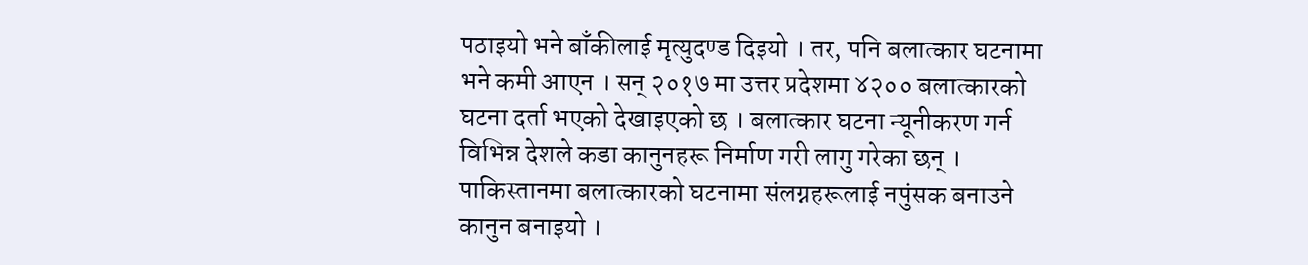पठाइयो भने बाँकीलाई मृत्युदण्ड दिइयो । तर, पनि बलात्कार घटनामा भने कमी आएन । सन् २०१७ मा उत्तर प्रदेशमा ४२०० बलात्कारको घटना दर्ता भएको देखाइएको छ । बलात्कार घटना न्यूनीकरण गर्न विभिन्न देशले कडा कानुनहरू निर्माण गरी लागु गरेका छन् ।
पाकिस्तानमा बलात्कारको घटनामा संलग्नहरूलाई नपुंसक बनाउने कानुन बनाइयो ।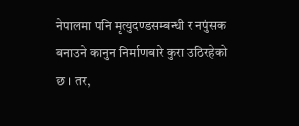नेपालमा पनि मृत्युदण्डसम्बन्धी र नपुंसक बनाउने कानुन निर्माणबारे कुरा उठिरहेको छ । तर,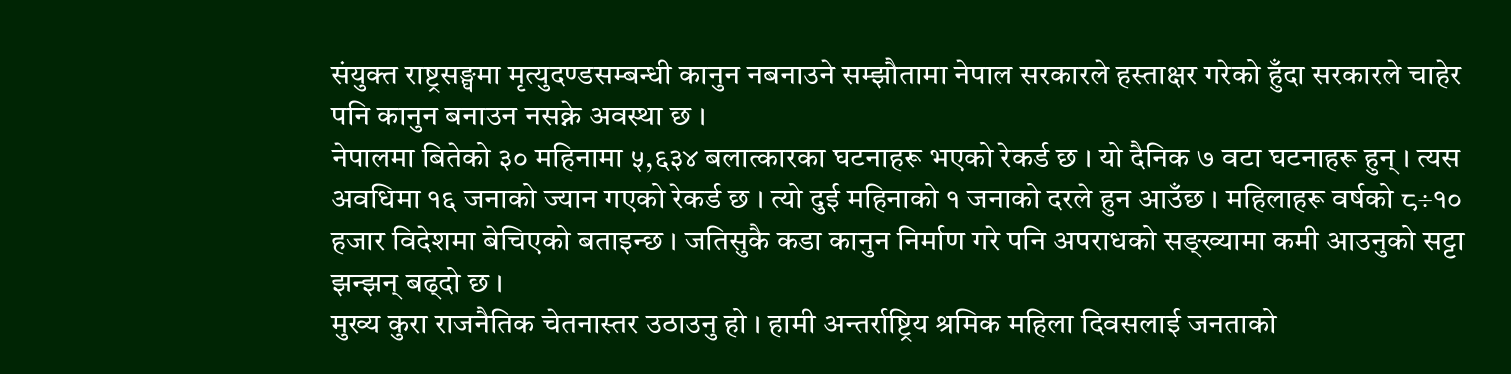संयुक्त राष्ट्रसङ्घमा मृत्युदण्डसम्बन्धी कानुन नबनाउने सम्झौतामा नेपाल सरकारले हस्ताक्षर गरेको हुँदा सरकारले चाहेर पनि कानुन बनाउन नसक्ने अवस्था छ ।
नेपालमा बितेको ३० महिनामा ५,६३४ बलात्कारका घटनाहरू भएको रेकर्ड छ । यो दैनिक ७ वटा घटनाहरू हुन् । त्यस अवधिमा १६ जनाको ज्यान गएको रेकर्ड छ । त्यो दुई महिनाको १ जनाको दरले हुन आउँछ । महिलाहरू वर्षको ८÷१० हजार विदेशमा बेचिएको बताइन्छ । जतिसुकै कडा कानुन निर्माण गरे पनि अपराधको सङ्ख्यामा कमी आउनुको सट्टा झन्झन् बढ्दो छ ।
मुख्य कुरा राजनैतिक चेतनास्तर उठाउनु हो । हामी अन्तर्राष्ट्रिय श्रमिक महिला दिवसलाई जनताको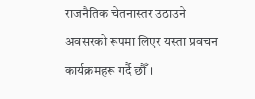राजनैतिक चेतनास्तर उठाउने अवसरको रूपमा लिएर यस्ता प्रवचन कार्यक्रमहरू गर्दै छौँ ।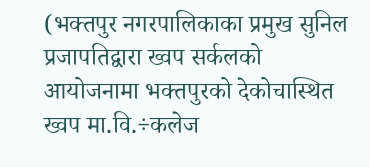(भक्तपुर नगरपालिकाका प्रमुख सुनिल प्रजापतिद्वारा ख्वप सर्कलको आयोजनामा भक्तपुरको देकोचास्थित ख्वप मा.वि.÷कलेज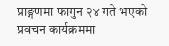प्राङ्गणमा फागुन २४ गते भएको प्रवचन कार्यक्रममा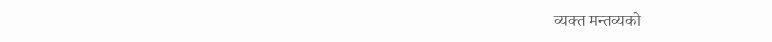व्यक्त मन्तव्यको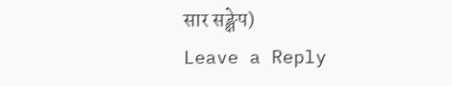सार सङ्क्षेप)
Leave a Reply